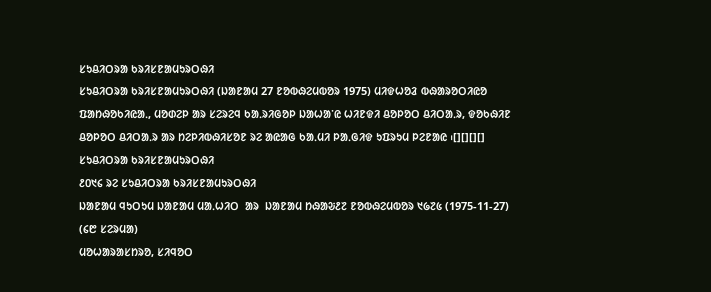ᱥᱩᱪᱤᱛᱨᱟ ᱠᱨᱤᱥᱱᱟᱢᱩᱨᱛᱷᱤ
ᱥᱩᱪᱤᱛᱨᱟ ᱠᱨᱤᱥᱱᱟᱢᱩᱨᱛᱷᱤ (ᱡᱟᱱᱟᱢ 27 ᱱᱚᱵᱷᱮᱢᱵᱚᱨ 1975) ᱢᱤᱫᱦᱚᱲ ᱵᱷᱟᱨᱚᱛᱤᱭᱚ ᱯᱟᱴᱷᱚᱠᱤᱭᱟᱹ, ᱢᱚᱰᱮᱞ ᱟᱨ ᱥᱮᱨᱮᱧ ᱠᱟᱹᱨᱤᱜᱚᱞ ᱡᱟᱦᱟᱸᱭ ᱦᱤᱱᱫᱤ ᱪᱚᱞᱚᱛ ᱪᱤᱛᱟᱹᱨ, ᱫᱚᱠᱷᱤᱱ ᱪᱚᱞᱚᱛ ᱪᱤᱛᱟᱹᱨ ᱟᱨ ᱴᱮᱞᱤᱵᱷᱤᱥᱚᱱ ᱨᱮ ᱟᱭᱟᱜ ᱠᱟᱹᱢᱤ ᱞᱟᱹᱜᱤᱫ ᱩᱯᱨᱩᱢ ᱞᱮᱱᱟᱭ ᱾[][][][]
ᱥᱩᱪᱤᱛᱨᱟ ᱠᱨᱤᱥᱱᱟᱢᱩᱨᱛᱷᱤ
᱒᱐᱑᱔ ᱨᱮ ᱥᱩᱪᱤᱛᱨᱟ ᱠᱨᱤᱥᱱᱟᱢᱩᱨᱛᱷᱤ
ᱡᱟᱱᱟᱢ ᱧᱩᱛᱩᱢ ᱡᱟᱱᱟᱢ ᱢᱟᱹᱦᱤᱛ  ᱟᱨ  ᱡᱟᱱᱟᱢ ᱴᱷᱟᱶ᱒᱗ ᱱᱚᱵᱷᱮᱢᱵᱚᱨ ᱑᱙᱗᱕ (1975-11-27) (᱔᱘ ᱥᱮᱨᱢᱟ)
ᱢᱚᱦᱟᱨᱟᱥᱴᱨᱚ, ᱥᱤᱧᱚᱛ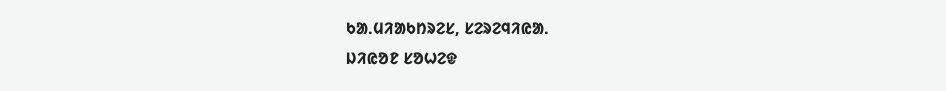ᱠᱟᱹᱢᱤᱟᱠᱴᱨᱮᱥ, ᱥᱮᱨᱮᱧᱤᱭᱟᱹ
ᱡᱤᱭᱚᱱ ᱥᱚᱦᱮᱫ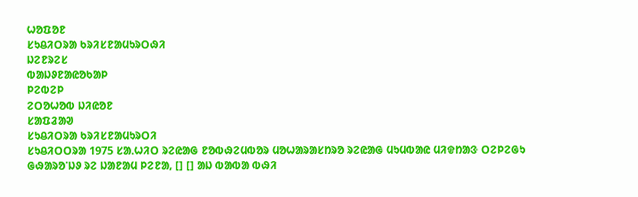ᱦᱚᱯᱚᱱ
ᱥᱩᱪᱤᱛᱨᱟ ᱠᱨᱤᱥᱱᱟᱢᱩᱨᱛᱷᱤ
ᱡᱮᱱᱨᱮᱥ
ᱵᱟᱡᱽᱱᱟᱭᱚᱠᱟᱞ
ᱞᱮᱵᱮᱞ
ᱮᱛᱚᱦᱚᱵ ᱡᱤᱭᱚᱱ
ᱥᱟᱯᱲᱟᱣ
ᱥᱩᱪᱤᱛᱨᱟ ᱠᱨᱤᱥᱱᱟᱢᱩᱨᱛᱤ
ᱥᱩᱪᱤᱛᱛᱨᱟ 1975 ᱥᱟᱹᱦᱤᱛ ᱨᱮᱭᱟᱜ ᱱᱚᱵᱷᱮᱢᱵᱚᱨ ᱢᱚᱦᱟᱨᱟᱥᱴᱨᱚ ᱨᱮᱭᱟᱜ ᱢᱩᱢᱵᱟᱭ ᱢᱤᱫᱴᱟᱝ ᱛᱮᱞᱮᱜᱩ ᱜᱷᱟᱨᱚᱸᱡᱽ ᱨᱮ ᱡᱟᱱᱟᱢ ᱞᱮᱱᱟ, [] [] ᱟᱡ ᱵᱟᱵᱟ ᱵᱷᱤ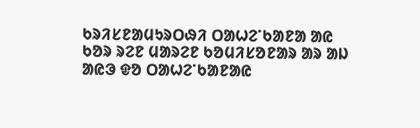ᱠᱨᱤᱥᱱᱟᱢᱩᱨᱛᱷᱤ ᱛᱟᱦᱮᱸᱠᱟᱱᱟ ᱟᱭ ᱠᱚᱨ ᱨᱮᱱ ᱢᱟᱨᱮᱱ ᱠᱚᱢᱤᱥᱚᱱᱟᱨ ᱟᱨ ᱟᱡ ᱟᱭᱳ ᱫᱚ ᱛᱟᱦᱮᱸᱠᱟᱱᱟᱭ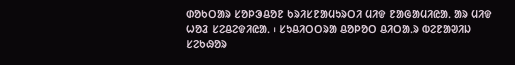ᱰᱚᱠᱛᱟᱨ ᱥᱚᱞᱳᱪᱚᱱ ᱠᱨᱤᱥᱱᱟᱢᱩᱨᱛᱤ ᱢᱤᱫ ᱱᱟᱜᱟᱢᱤᱭᱟᱹ ᱟᱨ ᱢᱤᱫ ᱦᱚᱲ ᱥᱮᱪᱮᱫᱤᱭᱟᱹ ᱾ ᱥᱩᱪᱤᱛᱛᱨᱟ ᱪᱚᱞᱚᱛ ᱪᱤᱛᱟᱹᱨ ᱵᱮᱱᱟᱣᱤᱡ ᱥᱮᱠᱷᱚᱨ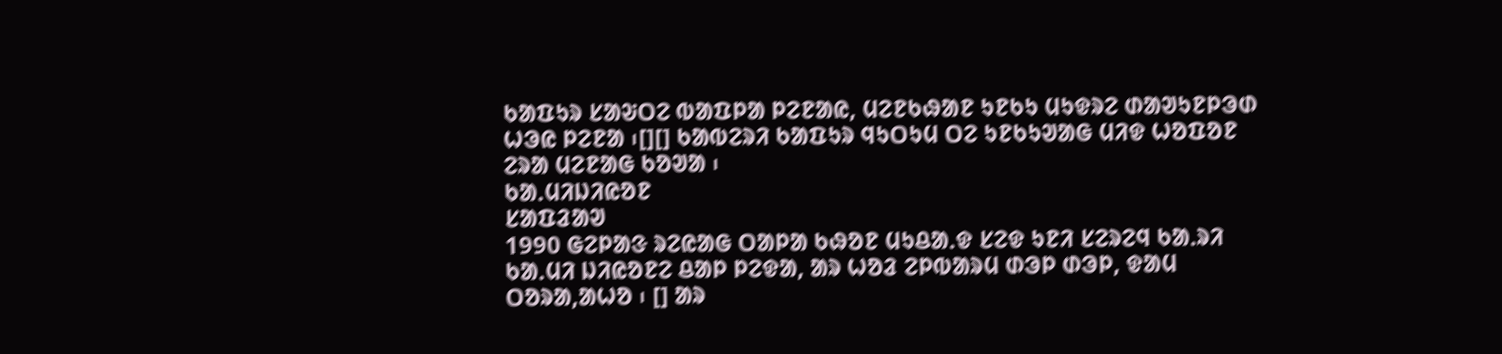ᱠᱟᱯᱩᱨ ᱥᱟᱶᱛᱮ ᱵᱟᱯᱞᱟ ᱞᱮᱱᱟᱭ, ᱢᱮᱱᱠᱷᱟᱱ ᱩᱱᱠᱩ ᱢᱩᱫᱨᱮ ᱰᱟᱣᱩᱱᱞᱳᱰ ᱦᱳᱭ ᱞᱮᱱᱟ ᱾[][] ᱠᱟᱵᱮᱨᱤ ᱠᱟᱯᱩᱨ ᱧᱩᱛᱩᱢ ᱛᱮ ᱩᱱᱠᱩᱣᱟᱜ ᱢᱤᱫ ᱦᱚᱯᱚᱱ ᱮᱨᱟ ᱢᱮᱱᱟᱜ ᱠᱚᱣᱟ ᱾
ᱠᱟᱹᱢᱤᱡᱤᱭᱚᱱ
ᱥᱟᱯᱲᱟᱣ
1990 ᱜᱮᱞᱟᱝ ᱨᱮᱭᱟᱜ ᱛᱟᱞᱟ ᱠᱷᱚᱱ ᱢᱩᱪᱟᱹᱫ ᱥᱮᱫ ᱩᱱᱤ ᱥᱮᱨᱮᱧ ᱠᱟᱹᱨᱤ ᱠᱟᱹᱢᱤ ᱡᱤᱭᱚᱱᱮ ᱪᱟᱞ ᱞᱮᱫᱟ, ᱟᱨ ᱦᱚᱲ ᱮᱞᱵᱟᱨᱢ ᱰᱳᱞ ᱰᱳᱞ, ᱫᱟᱢ ᱛᱚᱨᱟ,ᱟᱦᱚ ᱾ [] ᱟᱨ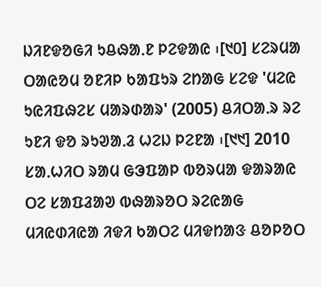ᱡᱤᱱᱫᱚᱜᱤ ᱩᱪᱷᱟᱹᱱ ᱞᱮᱫᱟᱭ ᱾[᱑᱐] ᱥᱮᱨᱢᱟ ᱛᱟᱭᱚᱢ ᱚᱱᱤᱞ ᱠᱟᱯᱩᱨ ᱮᱴᱟᱜ ᱥᱮᱫ 'ᱢᱮᱭ ᱩᱭᱤᱯᱷᱮᱥ ᱢᱟᱨᱰᱟᱨ' (2005) ᱪᱤᱛᱟᱹᱨ ᱨᱮ ᱩᱱᱤ ᱫᱚ ᱨᱩᱣᱟᱹᱲ ᱦᱮᱡ ᱞᱮᱱᱟ ᱾[᱑᱑] 2010 ᱥᱟᱹᱦᱤᱛ ᱨᱟᱢ ᱜᱳᱯᱟᱞ ᱵᱚᱨᱢᱟ ᱫᱟᱨᱟᱭ ᱛᱮ ᱥᱟᱯᱲᱟᱣ ᱵᱷᱟᱨᱚᱛ ᱨᱮᱭᱟᱜ ᱢᱤᱭᱰᱤᱭᱟ ᱤᱫᱤ ᱠᱟᱛᱮ ᱢᱤᱫᱴᱟᱝ ᱪᱚᱞᱚᱛ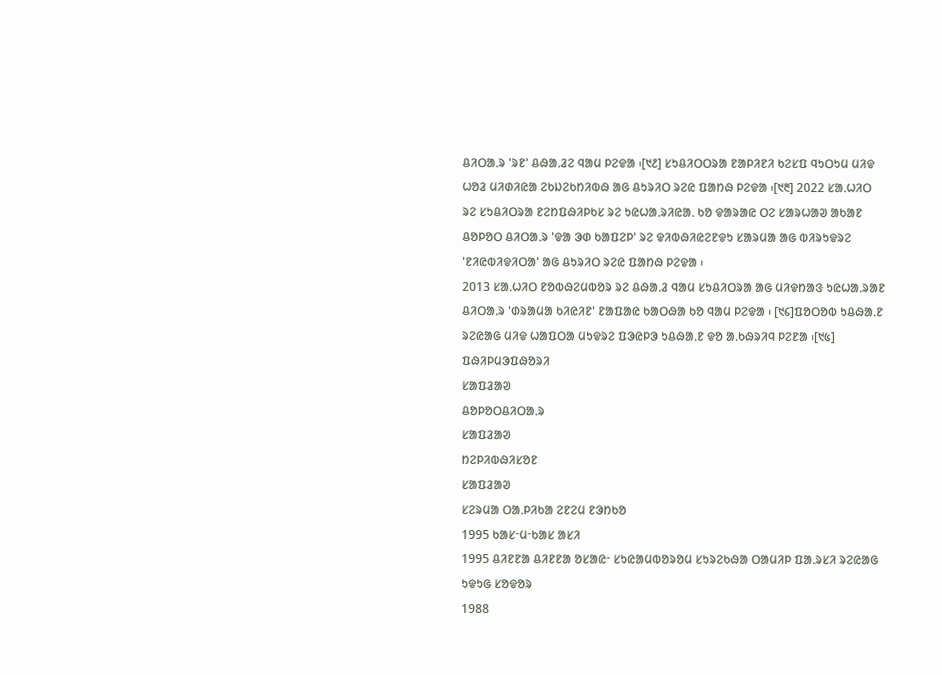ᱪᱤᱛᱟᱹᱨ 'ᱨᱱ' ᱪᱷᱟᱹᱲᱮ ᱧᱟᱢ ᱞᱮᱫᱟ ᱾[᱑᱒] ᱥᱩᱪᱤᱛᱛᱨᱟ ᱱᱟᱞᱤᱱᱤ ᱠᱮᱥᱯ ᱧᱩᱛᱩᱢ ᱢᱤᱫ ᱦᱚᱲ ᱢᱤᱰᱤᱭᱟ ᱮᱠᱡᱮᱠᱴᱤᱵᱷ ᱟᱜ ᱪᱩᱨᱤᱛ ᱨᱮᱭ ᱯᱟᱴᱷ ᱞᱮᱫᱟ ᱾[᱑᱓] 2022 ᱥᱟᱹᱦᱤᱛ ᱨᱮ ᱥᱩᱪᱤᱛᱨᱟ ᱱᱮᱴᱯᱷᱤᱞᱠᱥ ᱨᱮ ᱩᱭᱦᱟᱹᱨᱤᱭᱟᱹ ᱠᱚ ᱫᱟᱨᱟᱭ ᱛᱮ ᱥᱟᱨᱦᱟᱣ ᱟᱠᱟᱱ ᱪᱚᱞᱚᱛ ᱪᱤᱛᱟᱹᱨ 'ᱫᱟ ᱳᱰ ᱠᱟᱯᱮᱞ' ᱨᱮ ᱫᱤᱵᱷᱤᱭᱮᱱᱫᱩ ᱥᱟᱨᱢᱟ ᱟᱜ ᱵᱤᱨᱩᱫᱨᱮ 'ᱱᱤᱭᱵᱤᱫᱤᱛᱟ' ᱟᱜ ᱪᱩᱨᱤᱛ ᱨᱮᱭ ᱯᱟᱴᱷ ᱞᱮᱫᱟ ᱾
2013 ᱥᱟᱹᱦᱤᱛ ᱱᱚᱵᱷᱮᱢᱵᱚᱨ ᱨᱮ ᱪᱷᱟᱹᱲ ᱧᱟᱢ ᱥᱩᱪᱤᱛᱨᱟ ᱟᱜ ᱢᱤᱫᱴᱟᱝ ᱩᱭᱦᱟᱹᱨᱟᱱ ᱪᱤᱛᱟᱹᱨ 'ᱰᱨᱟᱢᱟ ᱠᱤᱭᱤᱱ' ᱱᱟᱯᱟᱭ ᱠᱟᱛᱷᱟ ᱠᱚ ᱧᱟᱢ ᱞᱮᱫᱟ ᱾ [᱑᱔]ᱯᱚᱛᱚᱵ ᱩᱪᱷᱟᱹᱱ ᱨᱮᱭᱟᱜ ᱢᱤᱫ ᱦᱟᱯᱛᱟ ᱢᱩᱫᱨᱮ ᱯᱳᱭᱞᱳ ᱩᱪᱷᱟᱹᱱ ᱫᱚ ᱟᱹᱠᱷᱨᱤᱧ ᱞᱮᱱᱟ ᱾[᱑᱕]
ᱯᱷᱤᱞᱢᱳᱯᱷᱚᱨᱤ
ᱥᱟᱯᱲᱟᱣ
ᱪᱚᱞᱚᱛᱪᱤᱛᱟᱹᱨ
ᱥᱟᱯᱲᱟᱣ
ᱴᱮᱞᱤᱵᱷᱤᱥᱚᱱ
ᱥᱟᱯᱲᱟᱣ
ᱥᱮᱨᱢᱟ ᱛᱟᱹᱞᱤᱠᱟ ᱮᱱᱮᱢ ᱱᱳᱴᱠᱚ
1995 ᱠᱟᱥᱼᱢᱼᱠᱟᱥ ᱟᱥᱤ
1995 ᱪᱤᱱᱱᱟ ᱪᱤᱱᱱᱟ ᱚᱥᱟᱭᱼ ᱥᱩᱭᱟᱢᱵᱚᱨᱚᱢ ᱥᱩᱨᱮᱠᱷᱟ ᱛᱟᱢᱤᱞ ᱯᱟᱹᱨᱥᱤ ᱨᱮᱭᱟᱜ ᱩᱫᱩᱜ ᱥᱚᱫᱚᱨ
1988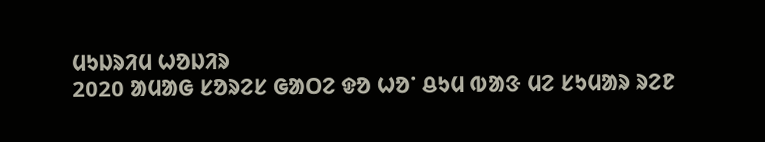ᱢᱩᱡᱨᱤᱢ ᱦᱚᱡᱤᱨ
2020 ᱟᱢᱟᱜ ᱥᱚᱨᱮᱥ ᱜᱟᱛᱮ ᱫᱚ ᱦᱚᱸ ᱪᱩᱢ ᱵᱟᱝ ᱢᱮ ᱥᱩᱢᱟᱨ ᱨᱮᱱ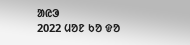ᱟᱭᱳ
2022 ᱢᱚᱱ ᱠᱚ ᱫᱚ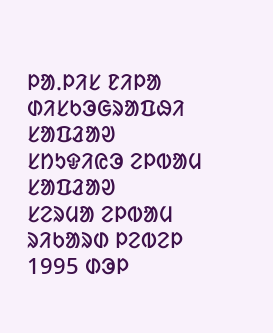ᱞᱟᱹᱞᱤᱥ ᱱᱤᱞᱟ
ᱰᱤᱥᱠᱳᱜᱨᱟᱯᱷᱤ
ᱥᱟᱯᱲᱟᱣ
ᱥᱴᱩᱫᱤᱭᱳ ᱮᱞᱵᱟᱢ
ᱥᱟᱯᱲᱟᱣ
ᱥᱮᱨᱢᱟ ᱮᱞᱵᱟᱢ ᱨᱤᱠᱟᱨᱰ ᱞᱮᱵᱮᱞ
1995 ᱰᱳᱞ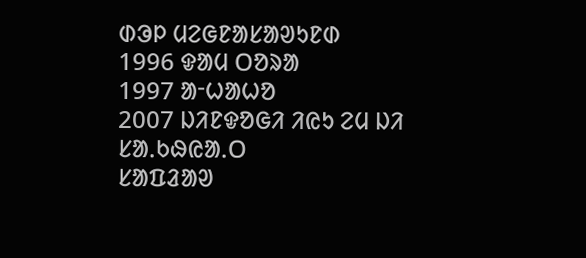ᱰᱳᱞ ᱢᱮᱜᱱᱟᱥᱟᱣᱩᱱᱰ
1996 ᱫᱟᱢ ᱛᱚᱨᱟ
1997 ᱟᱼᱦᱟᱦᱚ
2007 ᱡᱤᱱᱫᱚᱜᱤ ᱤᱭᱩ ᱮᱢ ᱡᱤ
ᱥᱟᱹᱠᱷᱭᱟᱹᱛ
ᱥᱟᱯᱲᱟᱣ